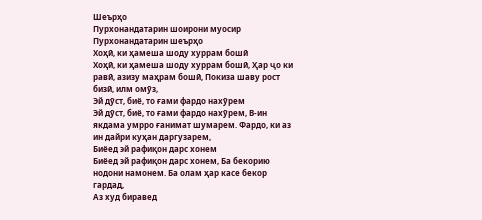Шеърҳо
Пурхонандатарин шоирони муосир
Пурхонандатарин шеърҳо
Хоҳӣ, ки ҳамеша шоду хуррам бошӣ
Хоҳӣ, ки ҳамеша шоду хуррам бошӣ, Ҳар ҷо ки равӣ, азизу маҳрам бошӣ, Покиза шаву рост бизӣ, илм омӯз,
Эй дӯст, биё, то ғами фардо нахӯрем
Эй дӯст, биё, то ғами фардо нахӯрем, В-ин якдама умрро ғанимат шумарем. Фардо, ки аз ин дайри куҳан даргузарем,
Биёед эй рафиқон дарс хонем
Биёед эй рафиқон дарс хонем, Ба бекорию нодони намонем. Ба олам ҳар касе бекор гардад,
Аз худ биравед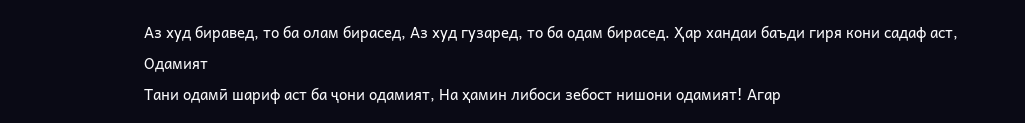Аз худ биравед, то ба олам бирасед, Аз худ гузаред, то ба одам бирасед. Ҳар хандаи баъди гиря кони садаф аст,
Одамият
Тани одамӣ шариф аст ба ҷони одамият, На ҳамин либоси зебост нишони одамият! Агар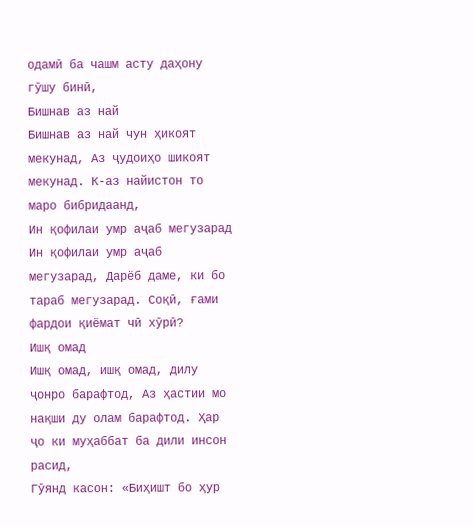одамӣ ба чашм асту даҳону гӯшу бинӣ,
Бишнав аз най
Бишнав аз най чун ҳикоят мекунад, Аз ҷудоиҳо шикоят мекунад. К-аз найистон то маро бибридаанд,
Ин қофилаи умр аҷаб мегузарад
Ин қофилаи умр аҷаб мегузарад, Дарёб даме, ки бо тараб мегузарад. Соқӣ, ғами фардои қиёмат чӣ хӯрӣ?
Ишқ омад
Ишқ омад, ишқ омад, дилу ҷонро барафтод, Аз ҳастии мо нақши ду олам барафтод. Ҳар ҷо ки муҳаббат ба дили инсон расид,
Гӯянд касон: «Биҳишт бо ҳур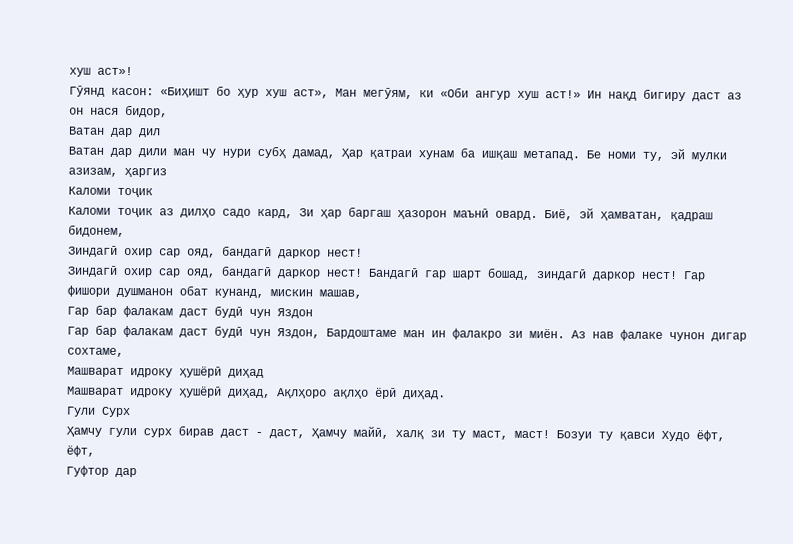хуш аст»!
Гӯянд касон: «Биҳишт бо ҳур хуш аст», Ман мегӯям, ки «Оби ангур хуш аст!» Ин нақд бигиру даст аз он нася бидор,
Ватан дар дил
Ватан дар дили ман чу нури субҳ дамад, Ҳар қатраи хунам ба ишқаш метапад. Бе номи ту, эй мулки азизам, ҳаргиз
Каломи тоҷик
Каломи тоҷик аз дилҳо садо кард, Зи ҳар баргаш ҳазорон маънӣ овард. Биё, эй ҳамватан, қадраш бидонем,
Зиндагӣ охир сар ояд, бандагӣ даркор нест!
Зиндагӣ охир сар ояд, бандагӣ даркор нест! Бандагӣ гар шарт бошад, зиндагӣ даркор нест! Гар фишори душманон обат кунанд, мискин машав,
Гар бар фалакам даст будӣ чун Яздон
Гар бар фалакам даст будӣ чун Яздон, Бардоштаме ман ин фалакро зи миён. Аз нав фалаке чунон дигар сохтаме,
Машварат идроку ҳушёрӣ диҳад
Машварат идроку ҳушёрӣ диҳад, Ақлҳоро ақлҳо ёрӣ диҳад.
Гули Сурх
Ҳамчу гули сурх бирав даст - даст, Ҳамчу майӣ, халқ зи ту маст, маст! Бозуи ту қавси Худо ёфт, ёфт,
Гуфтор дар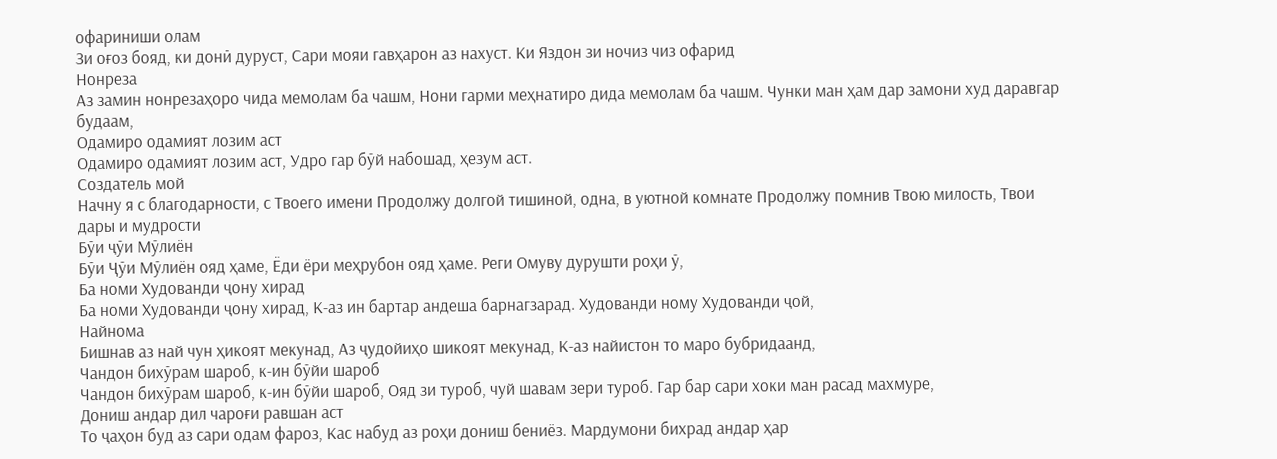офариниши олам
Зи оғоз бояд, ки донӣ дуруст, Сари мояи гавҳарон аз нахуст. Ки Яздон зи ночиз чиз офарид
Нонреза
Аз замин нонрезаҳоро чида мемолам ба чашм, Нони гарми меҳнатиро дида мемолам ба чашм. Чунки ман ҳам дар замони худ даравгар будаам,
Одамиро одамият лозим аст
Одамиро одамият лозим аст, Удро гар бӯй набошад, ҳезум аст.
Создатель мой
Начну я с благодарности, с Твоего имени Продолжу долгой тишиной, одна, в уютной комнате Продолжу помнив Твою милость, Твои дары и мудрости
Бӯи ҷӯи Мӯлиён
Бӯи Ҷӯи Мӯлиён ояд ҳаме, Ёди ёри меҳрубон ояд ҳаме. Реги Омуву дурушти роҳи ӯ,
Ба номи Худованди ҷону хирад
Ба номи Худованди ҷону хирад, К-аз ин бартар андеша барнагзарад. Худованди ному Худованди ҷой,
Найнома
Бишнав аз най чун ҳикоят мекунад, Аз ҷудойиҳо шикоят мекунад, К-аз найистон то маро бубридаанд,
Чандон бихӯрам шароб, к-ин бӯйи шароб
Чандон бихӯрам шароб, к-ин бӯйи шароб, Ояд зи туроб, чуй шавам зери туроб. Гар бар сари хоки ман расад махмуре,
Дониш андар дил чароғи равшан аст
То ҷаҳон буд аз сари одам фароз, Кас набуд аз роҳи дониш бениёз. Мардумони бихрад андар ҳар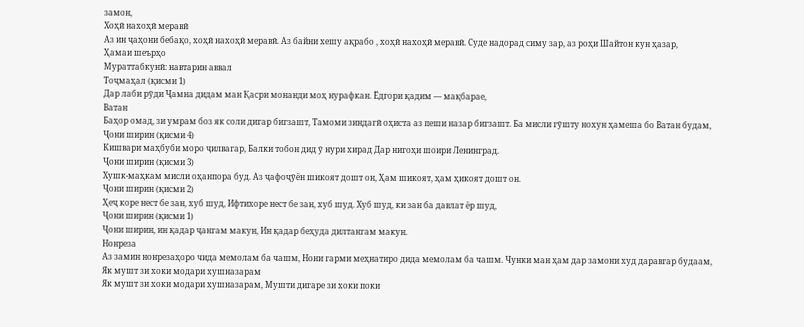замон,
Хоҳӣ нахоҳӣ меравӣ
Аз ин ҷаҳони бебақо, хоҳӣ нахоҳӣ меравӣ. Аз байни хешу ақрабо , хоҳӣ нахоҳӣ меравӣ. Суде надорад симу зар, аз роҳи Шайтон кун ҳазар,
Ҳамаи шеърҳо
Мураттабкунӣ: навтарин аввал
Тоҷмаҳал (қисми 1)
Дар лаби рӯди Ҷамна дидам ман Қасри монанди моҳ нурафкан. Ёдгори қадим — мақбарае,
Ватан
Баҳор омад, зи умрам боз як соли дигар бигзашт, Тамоми зиндагӣ оҳиста аз пеши назар бигзашт. Ба мисли гӯшту нохун ҳамеша бо Ватан будам,
Ҷони ширин (қисми 4)
Кишвари маҳбуби моро ҷилвагар, Балки тобон дид ӯ нури хирад Дар нигоҳи шоири Ленинград.
Ҷони ширин (қисми 3)
Хушк-маҳкам мисли оҳанпора буд. Аз ҷафоҷӯён шикоят дошт он, Ҳам шикоят, ҳам ҳикоят дошт он.
Ҷони ширин (қисми 2)
Ҳеҷ коре нест бе зан, хуб шуд, Ифтихоре нест бе зан, хуб шуд. Хуб шуд, ки зан ба давлат ёр шуд,
Ҷони ширин (қисми 1)
Ҷони ширин, ин қадар ҷангам макун, Ин қадар беҳуда дилтангам макун.
Нонреза
Аз замин нонрезаҳоро чида мемолам ба чашм, Нони гарми меҳнатиро дида мемолам ба чашм. Чунки ман ҳам дар замони худ даравгар будаам,
Як мушт зи хоки модари хушназарам
Як мушт зи хоки модари хушназарам, Мушти дигаре зи хоки поки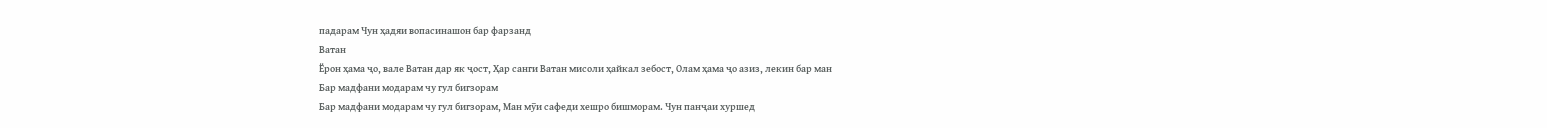падарам Чун ҳадяи вопасинашон бар фарзанд
Ватан
Ёрон ҳама ҷо, вале Ватан дар як ҷост, Ҳар санги Ватан мисоли ҳайкал зебост, Олам ҳама ҷо азиз, лекин бар ман
Бар мадфани модарам чу гул бигзорам
Бар мадфани модарам чу гул бигзорам, Ман мӯи сафеди хешро бишморам. Чун панҷаи хуршед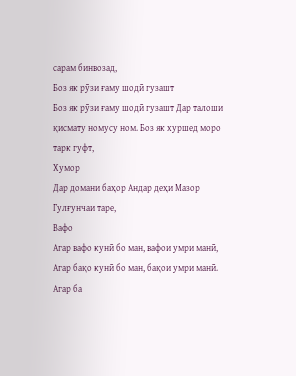сарам бинвозад,
Боз як рӯзи ғаму шодӣ гузашт
Боз як рӯзи ғаму шодӣ гузашт Дар талоши қисмату номусу ном. Боз як хуршед моро тарк гуфт,
Хумор
Дар домани баҳор Андар деҳи Мазор Гулғунчаи таре,
Вафо
Агар вафо кунӣ бо ман, вафои умри манӣ, Агар бақо кунӣ бо ман, бақои умри манӣ. Агар ба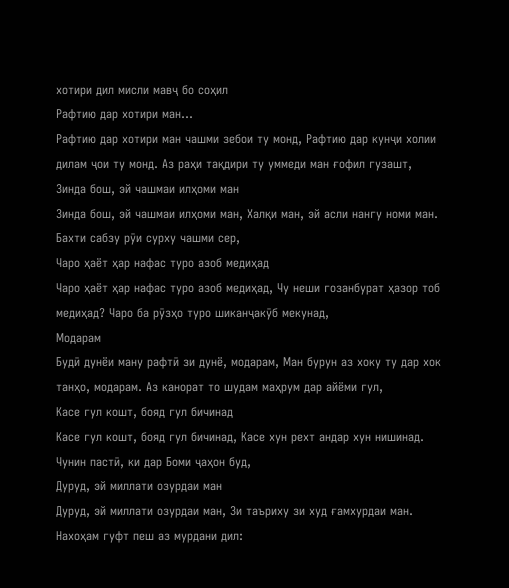хотири дил мисли мавҷ бо соҳил
Рафтию дар хотири ман...
Рафтию дар хотири ман чашми зебои ту монд, Рафтию дар кунҷи холии дилам ҷои ту монд. Аз раҳи тақдири ту уммеди ман ғофил гузашт,
Зинда бош, эй чашмаи илҳоми ман
Зинда бош, эй чашмаи илҳоми ман, Халқи ман, эй асли нангу номи ман. Бахти сабзу рӯи сурху чашми сер,
Чаро ҳаёт ҳар нафас туро азоб медиҳад
Чаро ҳаёт ҳар нафас туро азоб медиҳад, Чу неши гозанбурат ҳазор тоб медиҳад? Чаро ба рӯзҳо туро шиканҷакӯб мекунад,
Модарам
Будӣ дунёи ману рафтӣ зи дунё, модарам, Ман бурун аз хоку ту дар хок танҳо, модарам. Аз канорат то шудам маҳрум дар айёми гул,
Касе гул кошт, бояд гул бичинад
Касе гул кошт, бояд гул бичинад, Касе хун рехт андар хун нишинад. Чунин пастӣ, ки дар Боми ҷаҳон буд,
Дуруд, эй миллати озурдаи ман
Дуруд, эй миллати озурдаи ман, Зи таъриху зи худ ғамхурдаи ман. Нахоҳам гуфт пеш аз мурдани дил: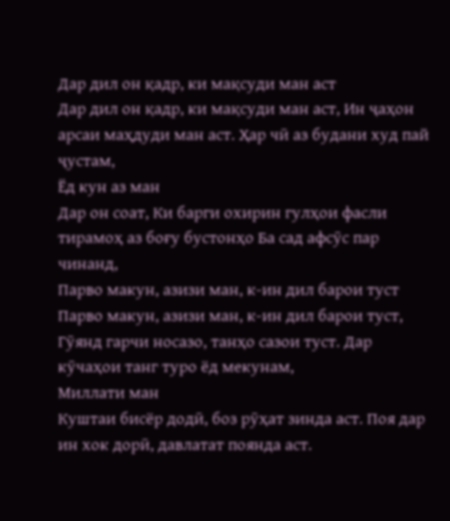Дар дил он қадр, ки мақсуди ман аст
Дар дил он қадр, ки мақсуди ман аст, Ин ҷаҳон арсаи маҳдуди ман аст. Ҳар чӣ аз будани худ пай ҷустам,
Ёд кун аз ман
Дар он соат, Ки барги охирин гулҳои фасли тирамоҳ аз боғу бустонҳо Ба сад афсӯс пар чинанд,
Парво макун, азизи ман, к-ин дил барои туст
Парво макун, азизи ман, к-ин дил барои туст, Гӯянд гарчи носазо, танҳо сазои туст. Дар кӯчаҳои танг туро ёд мекунам,
Миллати ман
Куштаи бисёр додӣ, боз рӯҳат зинда аст. Поя дар ин хок дорӣ, давлатат поянда аст.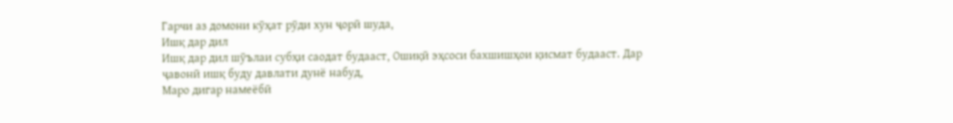Гарчи аз домони кӯҳат рӯди хун ҷорӣ шуда,
Ишқ дар дил
Ишқ дар дил шӯълаи субҳи саодат будааст, Ошиқӣ эҳсоси бахшишҳои қисмат будааст. Дар ҷавонӣ ишқ буду давлати дунё набуд,
Маро дигар намеёбӣ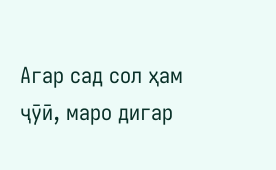Агар сад сол ҳам ҷӯӣ, маро дигар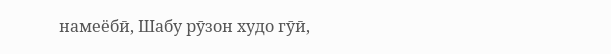намеёбӣ, Шабу рӯзон худо гӯӣ,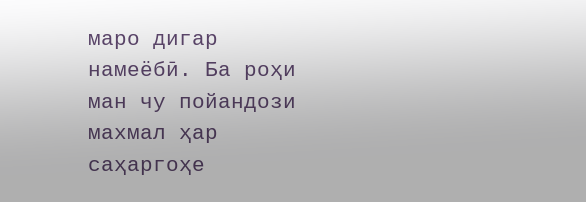маро дигар намеёбӣ. Ба роҳи ман чу пойандози махмал ҳар саҳаргоҳе